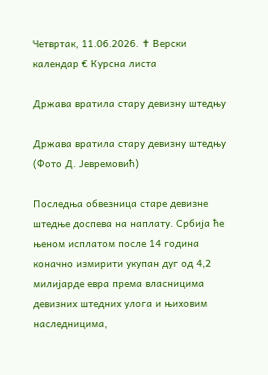Четвртак, 11.06.2026. ✝ Верски календар € Курсна листа

Држава вратила стару девизну штедњу

Држава вратила стару девизну штедњу
(Фото Д. Јевремовић)

Последња обвезница старе девизне штедње доспева на наплату. Србија ће њеном исплатом после 14 година коначно измирити укупан дуг од 4,2 милијарде евра према власницима девизних штедних улога и њиховим наследницима,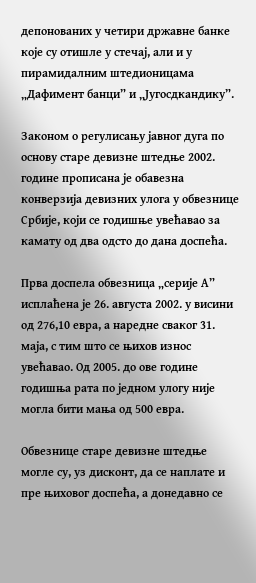депонованих у четири државне банке које су отишле у стечај, али и у пирамидалним штедионицама „Дафимент банци” и „Југосдкандику”.

Законом о регулисању јавног дуга по основу старе девизне штедње 2002. године прописана је обавезна конверзија девизних улога у обвезнице Србије, који се годишње увећавао за камату од два одсто до дана доспећа.

Прва доспела обвезница „серије А” исплаћена је 26. августа 2002. у висини од 276,10 евра, а наредне сваког 31. маја, с тим што се њихов износ увећавао. Од 2005. до ове године годишња рата по једном улогу није могла бити мања од 500 евра.

Обвезнице старе девизне штедње могле су, уз дисконт, да се наплате и пре њиховог доспећа, а донедавно се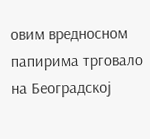овим вредносном папирима трговало на Београдској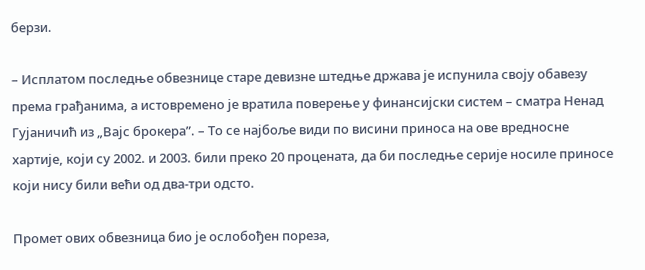берзи.

– Исплатом последње обвезнице старе девизне штедње држава је испунила своју обавезу према грађанима, а истовремено је вратила поверење у финансијски систем – сматра Ненад Гујаничић из „Вајс брокера”. – То се најбоље види по висини приноса на ове вредносне хартије, који су 2002. и 2003. били преко 20 процената, да би последње серије носиле приносе који нису били већи од два-три одсто.

Промет ових обвезница био је ослобођен пореза,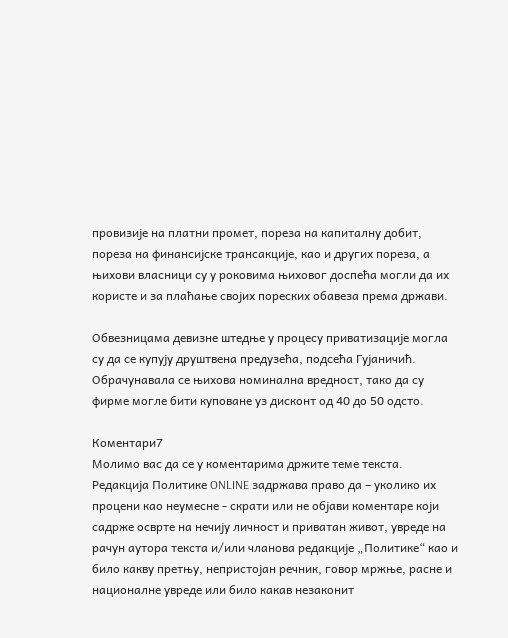провизије на платни промет, пореза на капиталну добит, пореза на финансијске трансакције, као и других пореза, а њихови власници су у роковима њиховог доспећа могли да их користе и за плаћање својих пореских обавеза према држави.

Обвезницама девизне штедње у процесу приватизације могла су да се купују друштвена предузећа, подсећа Гујаничић. Обрачунавала се њихова номинална вредност, тако да су фирме могле бити куповане уз дисконт од 40 до 50 одсто.

Коментари7
Молимо вас да се у коментарима држите теме текста. Редакција Политике ONLINE задржава право да – уколико их процени као неумесне - скрати или не објави коментаре који садрже осврте на нечију личност и приватан живот, увреде на рачун аутора текста и/или чланова редакције „Политике“ као и било какву претњу, непристојан речник, говор мржње, расне и националне увреде или било какав незаконит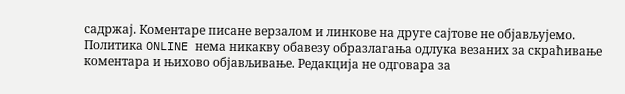садржај. Коментаре писане верзалом и линкове на друге сајтове не објављујемо. Политика ONLINE нема никакву обавезу образлагања одлука везаних за скраћивање коментара и њихово објављивање. Редакција не одговара за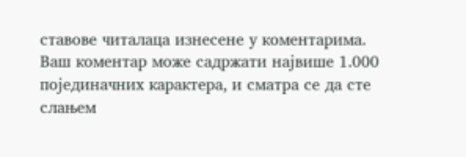ставове читалаца изнесене у коментарима. Ваш коментар може садржати највише 1.000 појединачних карактера, и сматра се да сте слањем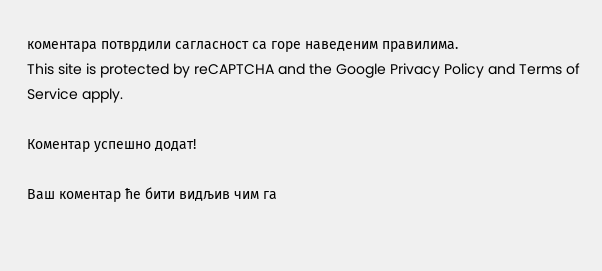коментара потврдили сагласност са горе наведеним правилима.
This site is protected by reCAPTCHA and the Google Privacy Policy and Terms of Service apply.

Комeнтар успeшно додат!

Ваш комeнтар ћe бити видљив чим га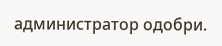администратор одобри.